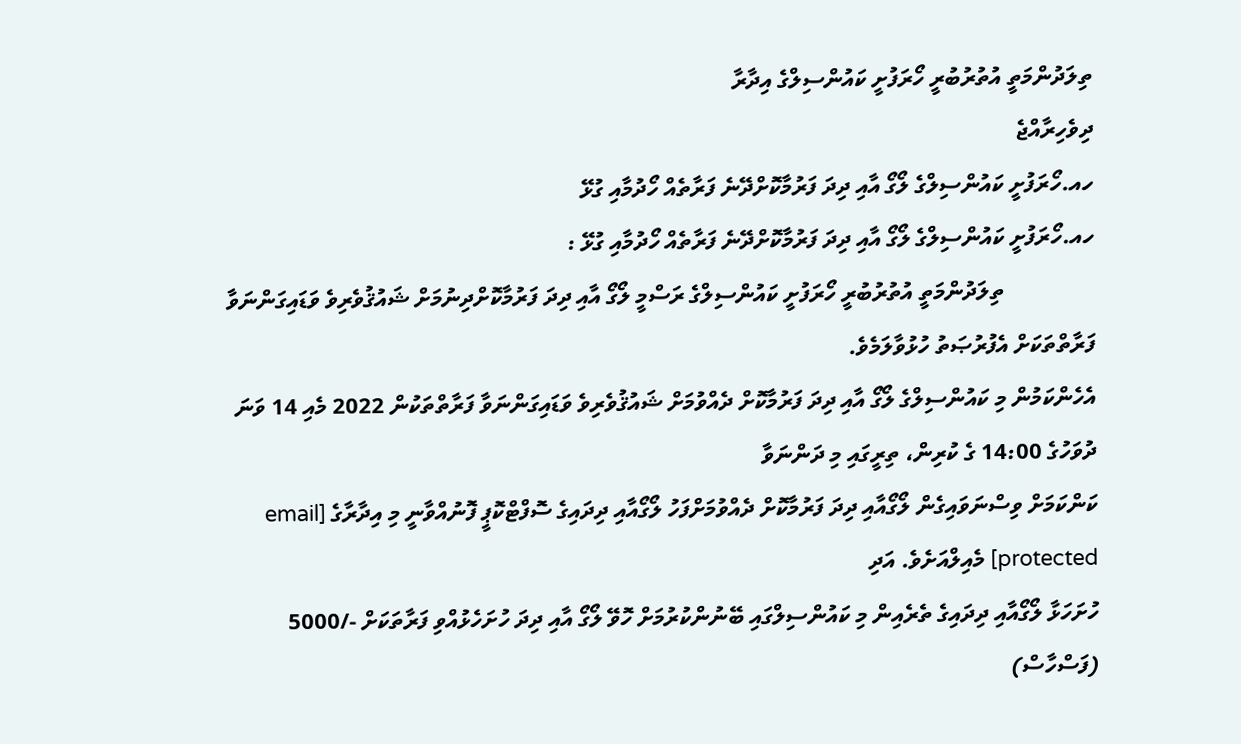ތިލަދުންމަތީ އުތުރުބުރީ ހޯރަފުށީ ކައުންސިލްގެ އިދާރާ
ދިވެހިރާއްޖެ
ހއ.ހޯރަފުށީ ކައުންސިލްގެ ލޯގޯ އާއި ދިދަ ފަރުމާކޮށްދޭނެ ފަރާތެއް ހޯދުމާއި ގުޅޭ
ހއ.ހޯރަފުށީ ކައުންސިލްގެ ލޯގޯ އާއި ދިދަ ފަރުމާކޮށްދޭނެ ފަރާތެއް ހޯދުމާއި ގުޅޭ :
                ތިލަދުންމަތީ އުތުރުބުރީ ހޯރަފުށީ ކައުންސިލްގެ ރަސްމީ ލޯގޯ އާއި ދިދަ ފަރުމާކޮށްދިނުމަށް ޝައުޤުވެރިވެ ވަޑައިގަންނަވާ ފަރާތްތަކަށް އެފުރުޞަތު ހުޅުވާލަމެވެ.
އެހެންކަމުން މި ކައުންސިލްގެ ލޯގޯ އާއި ދިދަ ފަރުމާކޮށް ދެއްވުމަށް ޝައުޤުވެރިވެ ވަޑައިގަންނަވާ ފަރާތްތަކުން 2022 މެއި 14 ވަނަ ދުވަހުގެ 14:00 ގެ ކުރިން، ތިރީގައި މި ދަންނަވާ
ކަންކަމަށް ވިސްނަވައިގެން ލޯގޯއާއި ދިދަ ފަރުމާކޮށް ދެއްވުމަށްފަހު ލޯގޯއާއި ދިދައިގެ ސޮފްޓްކޮޕީ ފޮނުއްވާނީ މި އިދާރާގެ [email protected] މެއިލްއަށެވެ. އަދި
ހުށަހަޅާ ލޯގޯއާއި ދިދައިގެ ތެރެއިން މި ކައުންސިލްގައި ބޭނުންކުރުމަށް ހޮވޭ ލޯގޯ އާއި ދިދަ ހުށަހެޅުއްވި ފަރާތަކަށް -/5000 (ފަސްހާސް)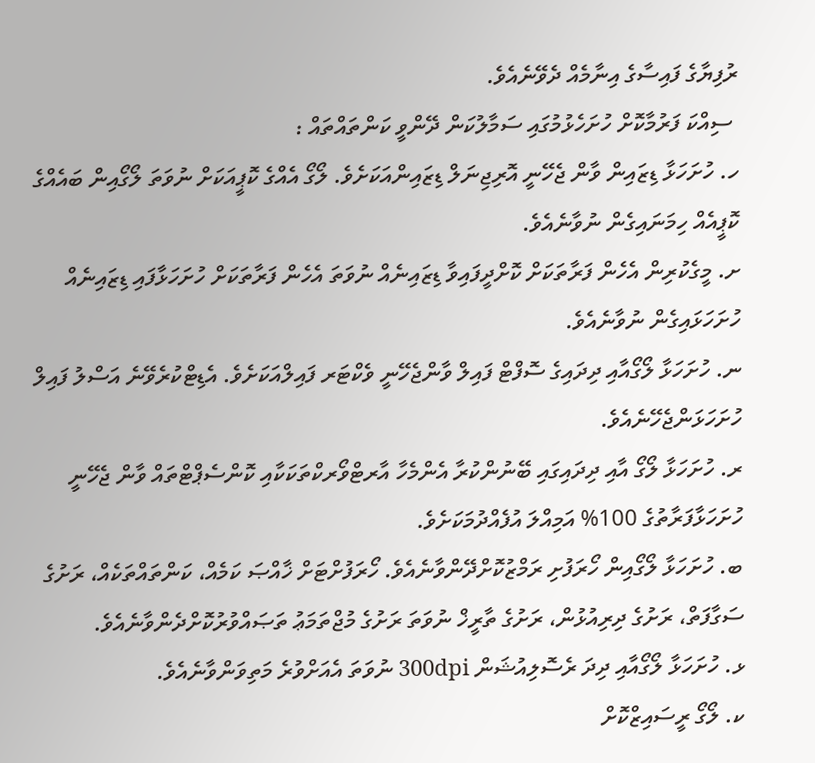ރުފިޔާގެ ފައިސާގެ އިނާމެއް ދެވޭނެއެވެ.
 ސިއްކަ ފަރުމާކޮށް ހުށަހެޅުމުގައި ސަމާލުކަން ދޭންވީ ކަންތައްތައް :
ހ. ހުށަހަޅާ ޑިޒައިން ވާން ޖެހޭނީ އޮރިޖިނަލް ޑިޒައިންއަކަށެވެ. ލޯގޯ އެއްގެ ކޮޕީއަކަށް ނުވަތަ ލޯގޯއިން ބައެއްގެ ކޮޕީއެއް ހިމަނައިގެން ނުވާނެއެވެ.
ށ. މީގެކުރިން އެހެން ފަރާތަކަށް ކޮށްދީފައިވާ ޑިޒައިނެއް ނުވަތަ އެހެން ފަރާތަކަށް ހުށަހަޅާފައި ޑިޒައިނެއް ހުށަހަޅައިގެން ނުވާނެއެވެ.
ނ. ހުށަހަޅާ ލޯގޯއާއި ދިދައިގެ ސޮފްޓް ފައިލް ވާންޖެހޭނީ ވެކްޓަރ ފައިލްއަކަށެވެ. އެޑިޓްކުރެވޭނެ އަސްލު ފައިލް ހުށަހަޅަންޖެހޭނެއެވެ.
ރ. ހުށަހަޅާ ލޯގޯ އާއި ދިދައިގައި ބޭނުންކުރާ އެންމެހާ އާރޓްވޯރކްތަކަކާއި ކޮންސެޕްޓްތައް ވާން ޖެހޭނީ ހުށަހަޅާފަރާތުގެ 100% އަމިއްލަ އުފެއްދުމަކަށެވެ.
ބ. ހުށަހަޅާ ލޯގޯއިން ހޯރަފުށި ރަމްޒުކޮށްދޭންވާނެއެވެ. ހޯރަފުށްޓަށް ޚާއްޞަ ކަމެއް، ކަންތައްތަކެއް، ރަށުގެ ސަގާފަތް، ރަށުގެ ދިރިއުޅުން، ރަށުގެ ތާރީޚް ނުވަތަ ރަށުގެ މުޖްތަމަޢު ތަޞައްވުރުކޮށްދެންވާނެއެވެ.
ޅ. ހުށަހަޅާ ލޯގޯއާއި ދިދަ ރެސޮލިއުޝަން 300dpi ނުވަތަ އެއަށްވުރެ މަތިވަންވާނެއެވެ.
ކ. ލޯގޯ ރީސައިޒްކޮށް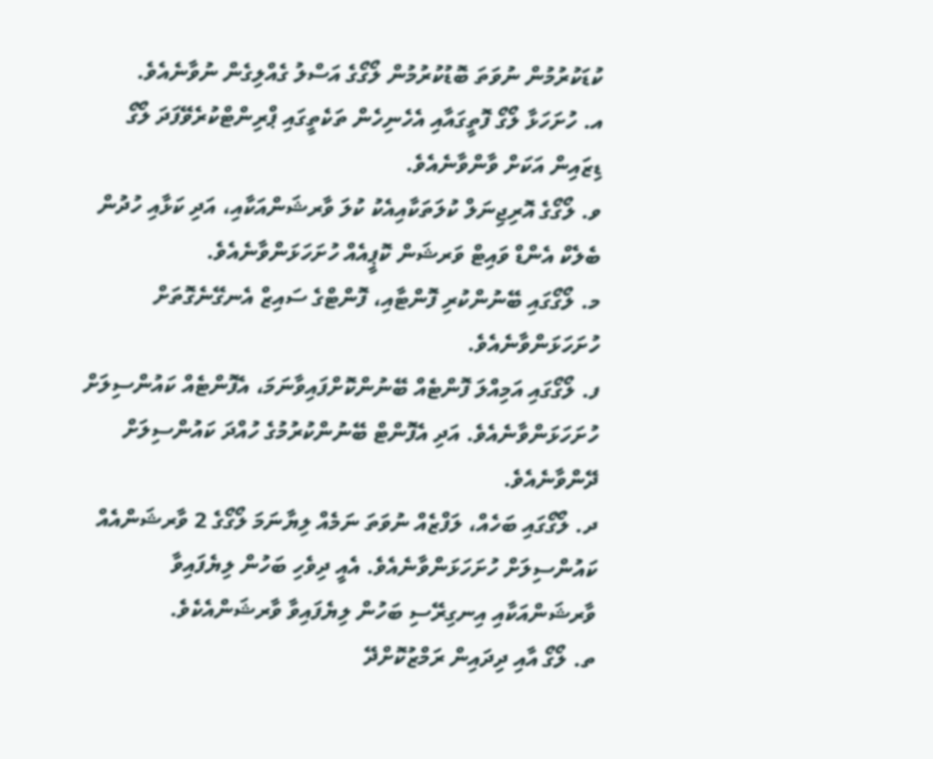ކުޑަކުރުމުން ނުވަތަ ބޮޑުކުރުމުން ލޯގޯގެ އަސްލު ގެއްލިގެން ނުވާނެއެވެ.
އ. ހުށަހަޅާ ލޯގޯ ފޮތީގައާއި އެހެނިހެން ތަކެތީގައި ޕްރިންޓްކުރެވޭފަދަ ލޯގޯ ޑިޒައިން އަކަށް ވާންވާނެއެވެ.
ވ. ލޯގޯގެ އޮރިޖިނަލް ކުލަތަކާއިއެކު ކުލަ ވާރޝަންއަކާއި، އަދި ކަޅާއި ހުދުން ބެލެކް އެންޑް ވައިޓް ވަރޝަން ކޮޕީއެއް ހުށަހަޅަންވާނެއެވެ.
މ. ލޯގޯގައި ބޭނުންކުރި ފޮންޓާއި، ފޮންޓްގެ ސައިޒް އެނގޭނެގޮތަށް ހުށަހަޅަންވާނެއެވެ.
ފ. ލޯގޯގައި އަމިއްލަ ފޮންޓެއް ބޭނުންކޮށްފައިވާނަމަ، އެފޮންޓެއް ކައުންސިލަށް ހުށަހަޅަންވާނެއެވެ. އަދި އެފޮންޓް ބޭނުންކުރުމުގެ ހުއްދަ ކައުންސިލަށް ދޭންވާނެއެވެ.
ދ. ލޯގޯގައި ބަހެއް، ލަފްޒެއް ނުވަތަ ނަމެއް ލިޔާނަމަ ލޯގޯގެ 2 ވާރޝަންއެއް ކައުންސިލަށް ހުށަހަޅަންވާނެއެވެ. އެއީ ދިވެހި ބަހުން ލިޔެފައިވާ ވާރޝަންއަކާއި އިނގިރޭސި ބަހުން ލިޔެފައިވާ ވާރޝަންއެކެވެ.
ތ. ލޯގޯ އާއި ދިދައިން ރަމްޒުކޮށްދޭ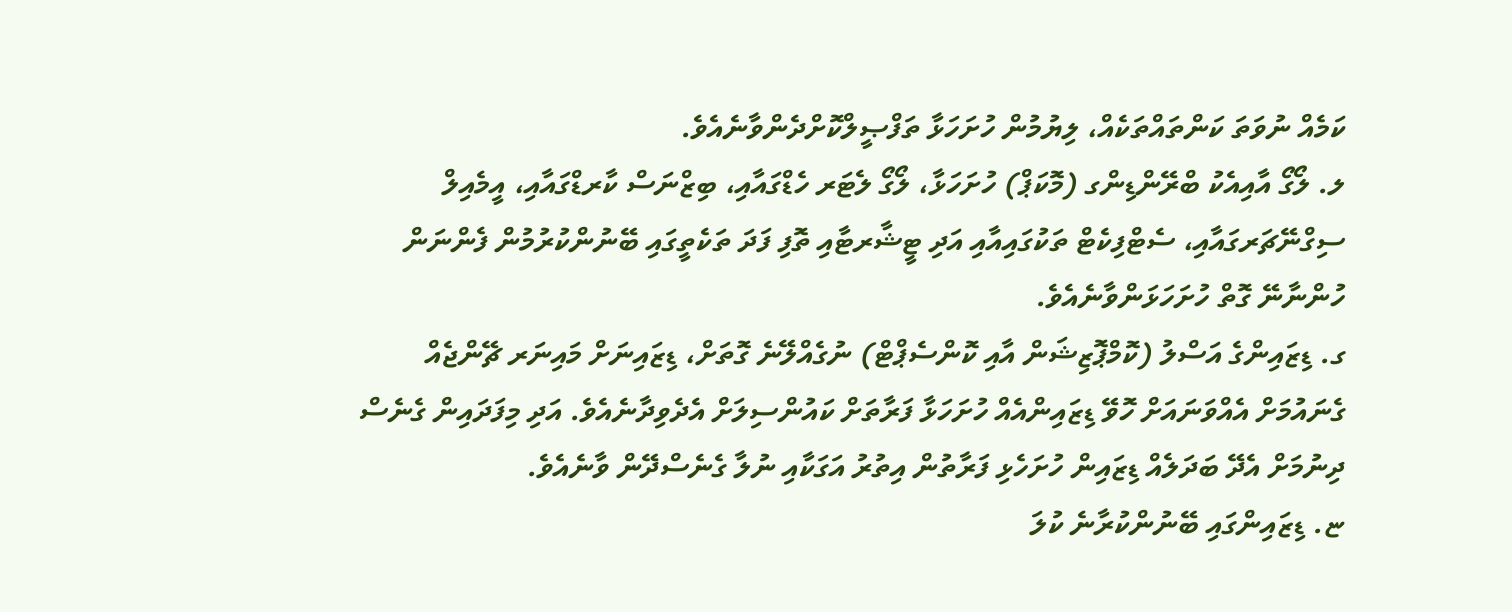ކަމެއް ނުވަތަ ކަންތައްތަކެއް، ލިޔުމުން ހުށަހަޅާ ތަފްޞީލްކޮށްދެންވާނެއެވެ.
ލ. ލޯގޯ އާއިއެކު ބްރޭންޑިންގ (މޮކަޕް) ހުށަހަޅާ، ލޯގޯ ލެޓަރ ހެޑްގައާއި، ބިޒްނަސް ކާރޑްގައާއި، އީމެއިލް ސިގްނޭޗަރގައާއި، ސެޓްފިކެޓް ތަކުގައިއާއި އަދި ޓީޝާރޓާއި ތޮފި ފަދަ ތަކެތީގައި ބޭނުންކުރުމުން ފެންނަން ހުންނާނޭ ގޮތް ހުށަހަޅަންވާނެއެވެ.
ގ. ޑިޒައިންގެ އަސްލު (ކޮމްޕޮޒިޝަން އާއި ކޮންސެޕްޓް) ނުގެއްލޭނެ ގޮތަށް، ޑިޒައިނަށް މައިނަރ ޗޭންޖެއް ގެނައުމަށް އެއްވަނައަށް ހޮވޭ ޑިޒައިންއެއް ހުށަހަޅާ ފަރާތަށް ކައުންސިލަށް އެދެވިދާނެއެވެ. އަދި މިފަދައިން ގެނެސް ދިނުމަށް އެދޭ ބަދަލެއް ޑިޒައިން ހުށަހެޅި ފަރާތުން އިތުރު އަގަކާއި ނުލާ ގެނެސްދޭން ވާނެއެވެ.
ޏ. ޑިޒައިންގައި ބޭނުންކުރާނެ ކުލަ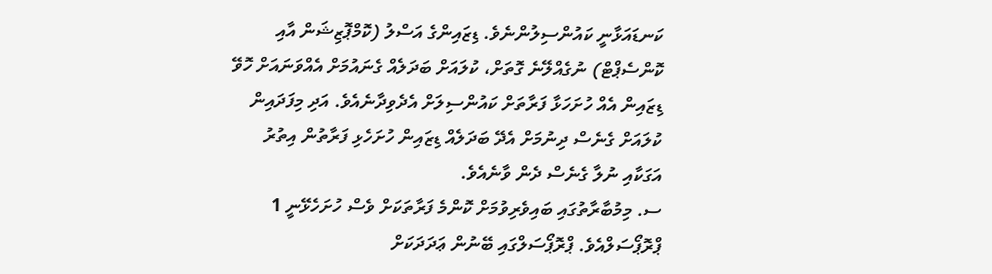ކަނޑައަޅާނީ ކައުންސިލުންނެވެ. ޑިޒައިންގެ އަސްލު (ކޮމްޕޮޒިޝަން އާއި ކޮންސެޕްޓް) ނުގެއްލޭނެ ގޮތަށް، ކުލައަށް ބަދަލެއް ގެނައުމަށް އެއްވަނައަށް ހޮވޭ ޑިޒައިން އެއް ހުށަހަޅާ ފަރާތަށް ކައުންސިލަށް އެދެވިދާނެއެވެ. އަދި މިފަދައިން ކުލައަށް ގެނެސް ދިނުމަށް އެދޭ ބަދަލެއް ޑިޒައިން ހުށަހެޅި ފަރާތުން އިތުރު އަގަކާއި ނުލާ ގެނެސް ދެން ވާނެއެވެ.
ސ. މިމުބާރާތުގައި ބައިވެރިވުމަށް ކޮންމެ ފަރާތަކަށް ވެސް ހުށަހެޅޭނީ 1 ޕްރޮޕޯސަލްއެވެ. ޕްރޮޕޯސަލްގައި ބޭނުން ޢަދަދަކަށް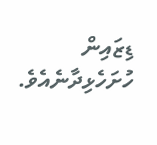ޑިޒައިން ހުށަހެޅިދާނެއެވެ.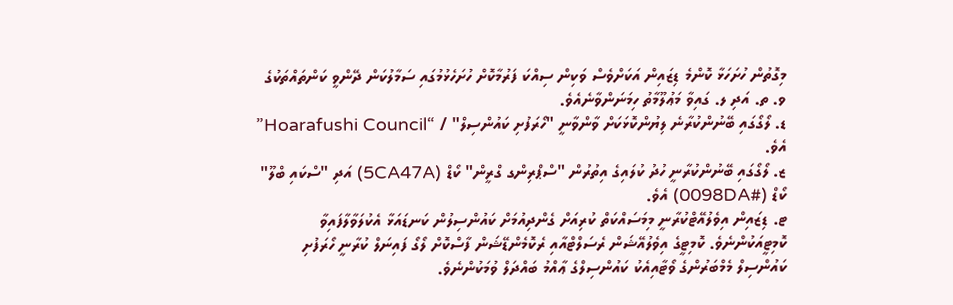މިގޮތުން ހުށަހަޅާ ކޮންމެ ޑިޒައިން އަކަށްވެސް ވަކިން ސިއްކަ ފަރުމާކޮށް ހުށަހެޅުމުގައި ސަމާލުކަން ދޭންވީ ކަންތައްތަކުގެ ވ. ތ. އަދި ލ. ގައިވާ މަޢުލޫމާތު ހިމަނަންވާނެއެވެ.
ޑ. ލޯގޯގައި ބޭނުންކުރާނެ ލިޔުންކޮޅަކަށް ވާންވާނީ "ހޯރަފުށި ކައުންސިލް" / “Hoarafushi Council” އެވެ.
ޒ. ލޯގޯގައި ބޭނުންކުރާނީ ހުދު ކުލައިގެ އިތުރުން "ސްޕްރިންގ ގްރީން" ކޯޑް (5CA47A) އަދި "ސްކައި ބްލޫ" ކޯޑް (#0098DA) އެވެ.
ޓ. ޑިޒައިން އިވެލުއޭޓްކުރާނީ މިމަސައްކަތް ކުރިއަށް ގެންދިއުމަށް ކައުންސިލުން ކަނޑައަޅާ އެކުލަވާލާފައިވާ  ކޮމިޓީއަކުންނެވެ. ކޮމިޓީގެ އިވެލުއޭޝަން ރެސަލްޓްއާއި ރެކޮމެންޑޭޝަން ފާސްކޮށް ލޯގޯ ފައިނަލް ކުރާނީ ހޯރަފުށި ކައުންސިލް މެމްބަރުންގެ ވޯޓާއިއެކު ކައުންސިލްގެ ޢާއްމު ބައްދަލް ވުމަކުންނެވެ.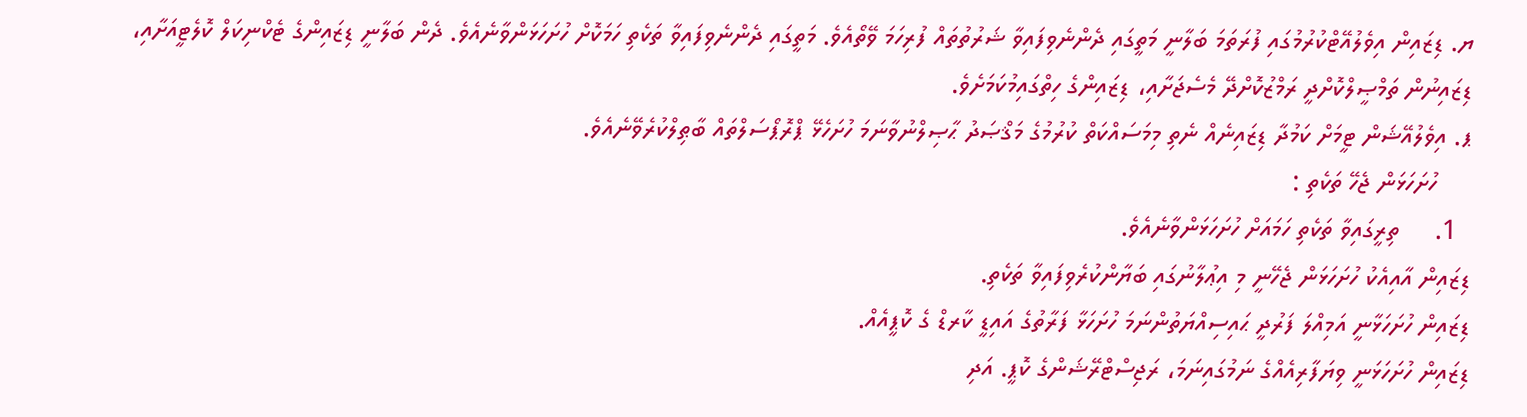ޔ. ޑިޒައިން އިވެލުއޭޓްކުރުމުގައި ފުރަތަމަ ބަލާނީ މަތީގައި ދެންނެވިފައިވާ ޝަރުތުތައް ފުރިހަމަ ވޭތޯއެވެ. މަތީގައި ދެންނެވިފައިވާ ތަކެތި ހަމަކޮށް ހުށަހަޅަންވާނެއެވެ. ދެން ބަލާނީ ޑިޒައިންގެ ޓެކްނިކަލް ކޮލެޓީއަށާއި، ޑިޒައިނުން ތަމްޞީލްކޮށްދީ ރަމްޒުކޮށްދޭ މެސެޖަށާއި، ޑިޒައިންގެ ހިތްގައިމުކަމަށެވެ.
ޕ. އިވެލުއޭޝަން ޓީމަށް ކަމުދާ ޑިޒައިނެއް ނެތި މިމަސައްކަތް ކުރުމުގެ މަޤްޞަދު ޙާޞިލްނުވާނަމަ ހުށަހެޅޭ ޕްރޮޕޯސަލްތައް ބާޠިލްކުރެވޭނެއެވެ.
     ހުށަހަޅަން ޖެހޭ ތަކެތި :
  1.     ތިރީގައިވާ ތަކެތި ހަމައަށް ހުށަހަޅަންވާނެއެވެ.
ޑިޒައިން އާއިއެކު ހުށަހަޅަން ޖެހޭނީ މި އިޢުލާނުގައި ބަޔާންކުރެވިފައިވާ ތަކެތި.
ޑިޒައިން ހުށަހަޅާނީ އަމިއްލަ ފަރުދީ ޙައިސިއްޔަތުންނަމަ ހުށަހަޅާ ފަރާތުގެ އައިޑީ ކާރޑް ގެ ކޮޕީއެއް.
ޑިޒައިން ހުށަހަޅަނީ ވިޔަފާރިއެއްގެ ނަމުގައިނަމަ، ރަޖިސްޓްރޭޝަންގެ ކޮޕީ. އަދި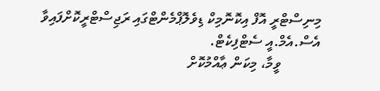މިނިސްޓްރީ އޮފް އިކޮނޮމިކް ޑިވެލޮޕްމެންޓްގައި ރަޖިސްޓްރީކޮށްފައިވާ އެސް.އެމް.އީ ސެޓްފިކެޓް.
           ވީމާ، މިކަން ޢާއްމުކޮށް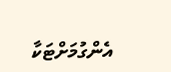އެންގުމަށްޓަކާ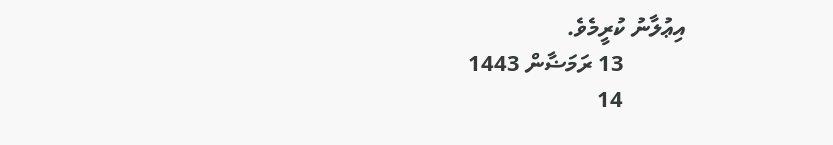އިޢުލާނު ކުރީމެވެ.
           13 ރަމަޟާން 1443
           14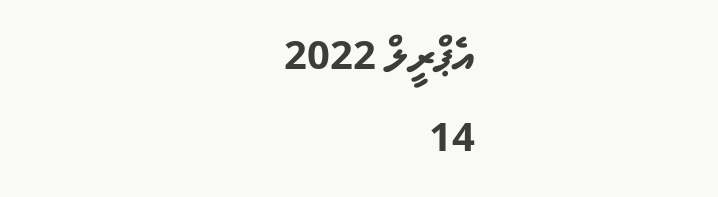އެޕްރީލް 2022
14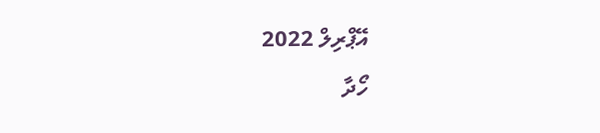އޭޕްރިލް 2022
ހޯދާ